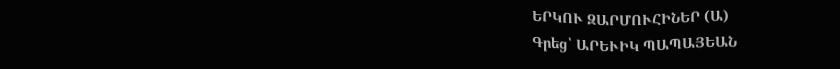ԵՐԿՈՒ ԶԱՐՄՈՒՀԻՆԵՐ (Ա)
Գրեց՝ ԱՐԵՒԻԿ ՊԱՊԱՅԵԱՆ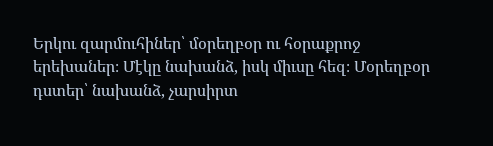Երկու զարմուհիներ՝ մօրեղբօր ու հօրաքրոջ երեխաներ։ Մէկը նախանձ, իսկ միւսը հեզ։ Մօրեղբօր դստեր՝ նախանձ, չարսիրտ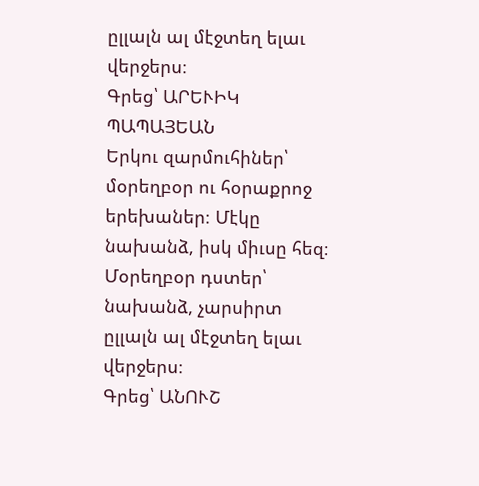ըլլալն ալ մէջտեղ ելաւ վերջերս։
Գրեց՝ ԱՐԵՒԻԿ ՊԱՊԱՅԵԱՆ
Երկու զարմուհիներ՝ մօրեղբօր ու հօրաքրոջ երեխաներ։ Մէկը նախանձ, իսկ միւսը հեզ։ Մօրեղբօր դստեր՝ նախանձ, չարսիրտ ըլլալն ալ մէջտեղ ելաւ վերջերս։
Գրեց՝ ԱՆՈՒՇ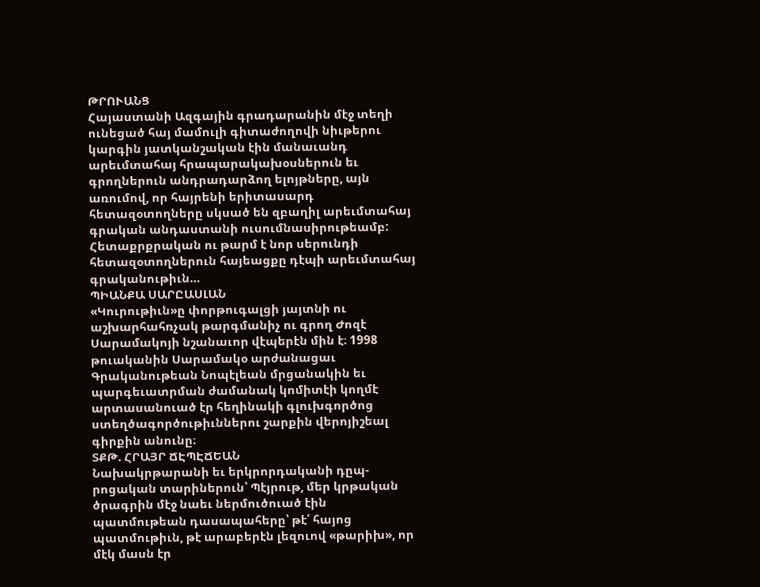ԹՐՈՒԱՆՑ
Հայաստանի Ազգային գրադարանին մէջ տեղի ունեցած հայ մամուլի գիտաժողովի նիւթերու կարգին յատկանշական էին մանաւանդ արեւմտահայ հրապարակախօսներուն եւ գրողներուն անդրադարձող ելոյթները, այն առումով, որ հայրենի երիտասարդ հետազօտողները սկսած են զբաղիլ արեւմտահայ գրական անդաստանի ուսումնասիրութեամբ: Հետաքրքրական ու թարմ է նոր սերունդի հետազօտողներուն հայեացքը դէպի արեւմտահայ գրականութիւն…
ՊԻԱՆՔԱ ՍԱՐԸԱՍԼԱՆ
«Կուրութիւն»ը փորթուգալցի յայտնի ու աշխարհահռչակ թարգմանիչ ու գրող Ժոզէ Սարամակոյի նշանաւոր վէպերէն մին է։ 1998 թուականին Սարամակօ արժանացաւ Գրականութեան Նոպէլեան մրցանակին եւ պարգեւատրման ժամանակ կոմիտէի կողմէ արտասանուած էր հեղինակի գլուխգործոց ստեղծագործութիւններու շարքին վերոյիշեալ գիրքին անունը։
ՏՔԹ. ՀՐԱՅՐ ՃԷՊԷՃԵԱՆ
Նախակրթարանի եւ երկրորդականի դըպ-րոցական տարիներուն՝ Պէյրութ, մեր կրթական ծրագրին մէջ նաեւ ներմուծուած էին պատմութեան դասապահերը՝ թէ՛ հայոց պատմութիւն, թէ արաբերէն լեզուով «թարիխ», որ մէկ մասն էր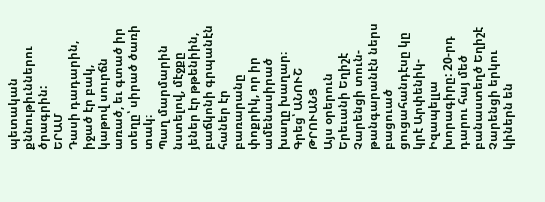պետական քննութիւններու ծրագրին:
ԵՐԱՄ
Դասի դադարին, իջած էր բակ, կաթով սուրճն առած, եւ գտած իր տեղը՝ սիրած ծառի տակ։
Պաղ մարմարին նստելով, մէջքը յեներ էր թթենիին, բաճկոնի գրպանէն հաներ էր բառարանը փոքրիկ, որ իր ամենասիրած խաղը խաղար։
Գրեց՝ ԱՆՈՒՇ ԹՐՈՒԱՆՑ
Այս օրերուն Երեւանի Եղիշէ Չարենցի տուն-թանգարանէն ներս բացուած ցուցահանդէսը կը կրէ Արփենիկ-Իզապելլա խորագիրը: 20-րդ դարու հայ մեծ բանաստեղծ Եղիշէ Չարենցի երկու կիներն են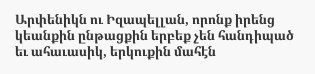Արփենիկն ու Իզապելլան, որոնք իրենց կեանքին ընթացքին երբեք չեն հանդիպած եւ ահաւասիկ, երկուքին մահէն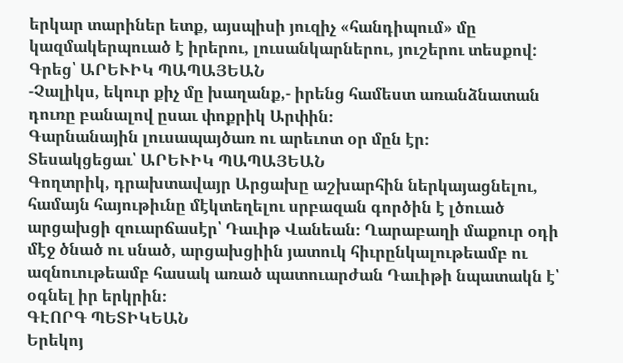երկար տարիներ ետք, այսպիսի յուզիչ «հանդիպում» մը կազմակերպուած է իրերու, լուսանկարներու, յուշերու տեսքով:
Գրեց՝ ԱՐԵՒԻԿ ՊԱՊԱՅԵԱՆ
-Չալիկս, եկուր քիչ մը խաղանք,- իրենց համեստ առանձնատան դուռը բանալով ըսաւ փոքրիկ Արփին։
Գարնանային լուսապայծառ ու արեւոտ օր մըն էր։
Տեսակցեցաւ՝ ԱՐԵՒԻԿ ՊԱՊԱՅԵԱՆ
Գողտրիկ, դրախտավայր Արցախը աշխարհին ներկայացնելու, համայն հայութիւնը մէկտեղելու սրբազան գործին է լծուած արցախցի զուարճասէր՝ Դաւիթ Վանեան։ Ղարաբաղի մաքուր օդի մէջ ծնած ու սնած, արցախցիին յատուկ հիւրընկալութեամբ ու ազնուութեամբ հասակ առած պատուարժան Դաւիթի նպատակն է՝ օգնել իր երկրին։
ԳԷՈՐԳ ՊԵՏԻԿԵԱՆ
Երեկոյ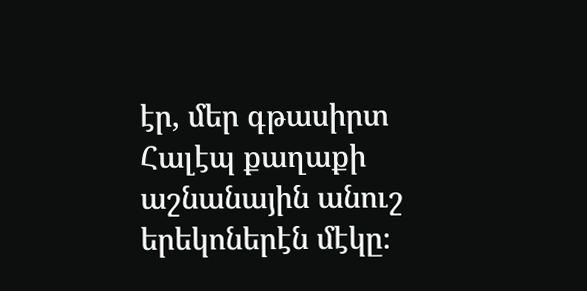էր, մեր գթասիրտ Հալէպ քաղաքի աշնանային անուշ երեկոներէն մէկը։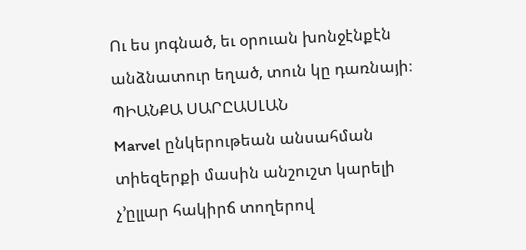Ու ես յոգնած, եւ օրուան խոնջէնքէն անձնատուր եղած, տուն կը դառնայի։
ՊԻԱՆՔԱ ՍԱՐԸԱՍԼԱՆ
Marvel ընկերութեան անսահման տիեզերքի մասին անշուշտ կարելի չ՚ըլլար հակիրճ տողերով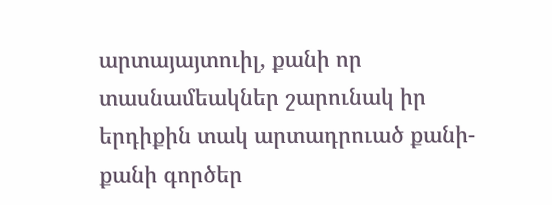արտայայտուիլ, քանի որ տասնամեակներ շարունակ իր երդիքին տակ արտադրուած քանի-քանի գործեր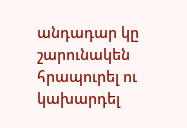անդադար կը շարունակեն հրապուրել ու կախարդել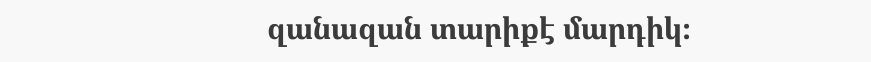զանազան տարիքէ մարդիկ։